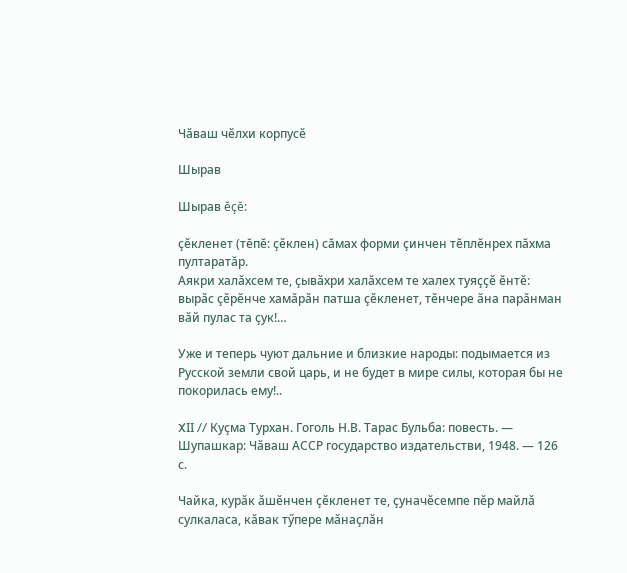Чӑваш чӗлхи корпусӗ

Шырав

Шырав ĕçĕ:

ҫӗкленет (тĕпĕ: ҫӗклен) сăмах форми çинчен тĕплĕнрех пăхма пултаратăр.
Аякри халӑхсем те, ҫывӑхри халӑхсем те халех туяҫҫӗ ӗнтӗ: вырӑс ҫӗрӗнче хамӑрӑн патша ҫӗкленет, тӗнчере ӑна парӑнман вӑй пулас та ҫук!…

Уже и теперь чуют дальние и близкие народы: подымается из Русской земли свой царь, и не будет в мире силы, которая бы не покорилась ему!..

XII // Куҫма Турхан. Гоголь Н.В. Тарас Бульба: повесть. — Шупашкар: Чӑваш АССР государство издательстви, 1948. — 126 с.

Чайка, курӑк ӑшӗнчен ҫӗкленет те, ҫуначӗсемпе пӗр майлӑ сулкаласа, кӑвак тӳпере мӑнаҫлӑн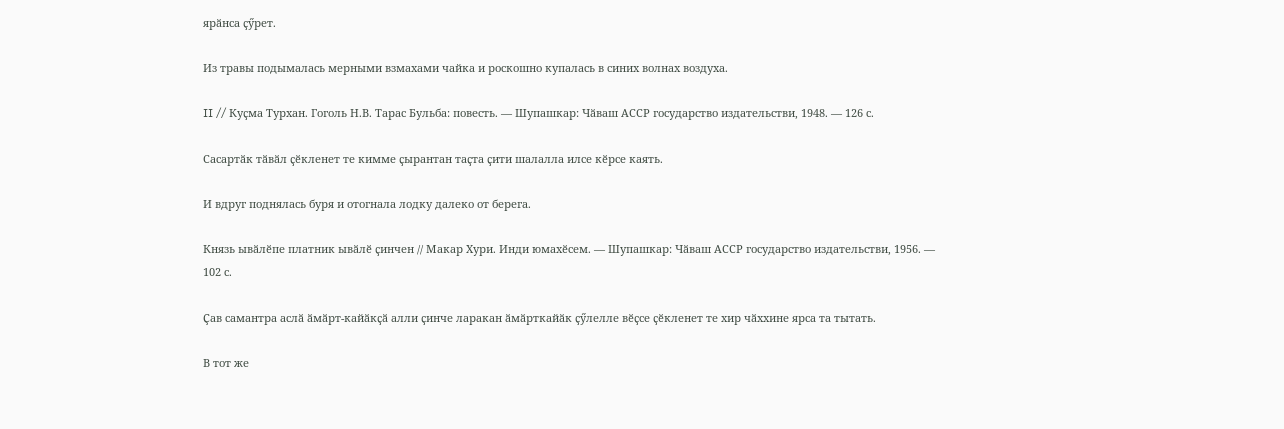ярӑнса ҫӳрет.

Из травы подымалась мерными взмахами чайка и роскошно купалась в синих волнах воздуха.

II // Куҫма Турхан. Гоголь Н.В. Тарас Бульба: повесть. — Шупашкар: Чӑваш АССР государство издательстви, 1948. — 126 с.

Сасартӑк тӑвӑл ҫӗкленет те кимме ҫырантан таҫта ҫити шалалла илсе кӗрсе каять.

И вдруг поднялась буря и отогнала лодку далеко от берега.

Князь ывӑлӗпе платник ывӑлӗ ҫинчен // Макар Хури. Инди юмахӗсем. — Шупашкар: Чӑваш АССР государство издательстви, 1956. — 102 с.

Ҫав самантра аслӑ ӑмӑрт-кайӑкҫӑ алли ҫинче ларакан ӑмӑрткайӑк ҫӳлелле вӗҫсе ҫӗкленет те хир чӑххине ярса та тытать.

В тот же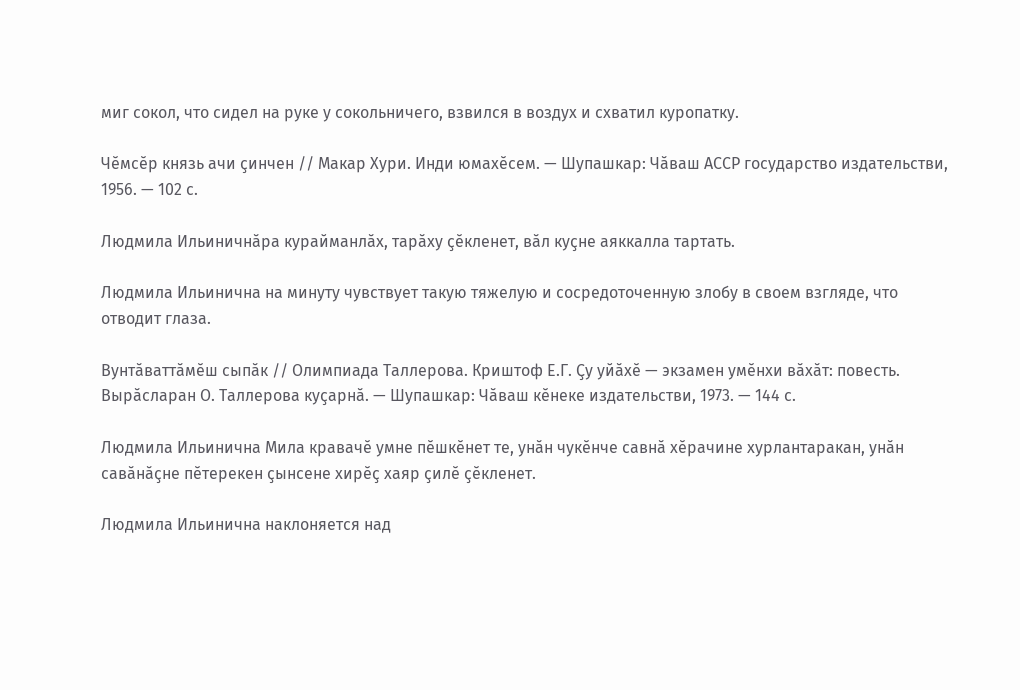миг сокол, что сидел на руке у сокольничего, взвился в воздух и схватил куропатку.

Чӗмсӗр князь ачи ҫинчен // Макар Хури. Инди юмахӗсем. — Шупашкар: Чӑваш АССР государство издательстви, 1956. — 102 с.

Людмила Ильиничнӑра курайманлӑх, тарӑху ҫӗкленет, вӑл куҫне аяккалла тартать.

Людмила Ильинична на минуту чувствует такую тяжелую и сосредоточенную злобу в своем взгляде, что отводит глаза.

Вунтӑваттӑмӗш сыпӑк // Олимпиада Таллерова. Криштоф Е.Г. Ҫу уйӑхӗ — экзамен умӗнхи вӑхӑт: повесть. Вырӑсларан О. Таллерова куҫарнӑ. — Шупашкар: Чӑваш кӗнеке издательстви, 1973. — 144 с.

Людмила Ильинична Мила кравачӗ умне пӗшкӗнет те, унӑн чукӗнче савнӑ хӗрачине хурлантаракан, унӑн савӑнӑҫне пӗтерекен ҫынсене хирӗҫ хаяр ҫилӗ ҫӗкленет.

Людмила Ильинична наклоняется над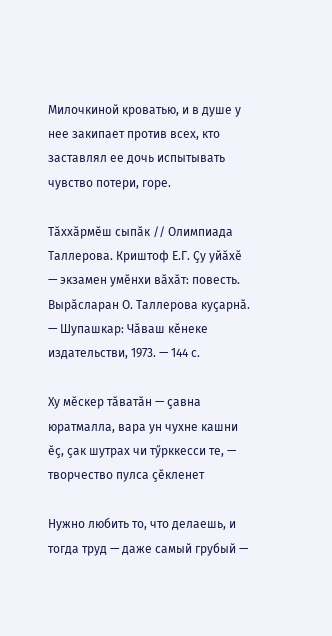Милочкиной кроватью, и в душе у нее закипает против всех, кто заставлял ее дочь испытывать чувство потери, горе.

Тӑххӑрмӗш сыпӑк // Олимпиада Таллерова. Криштоф Е.Г. Ҫу уйӑхӗ — экзамен умӗнхи вӑхӑт: повесть. Вырӑсларан О. Таллерова куҫарнӑ. — Шупашкар: Чӑваш кӗнеке издательстви, 1973. — 144 с.

Ху мӗскер тӑватӑн — ҫавна юратмалла, вара ун чухне кашни ӗҫ, ҫак шутрах чи тӳрккесси те, — творчество пулса ҫӗкленет

Нужно любить то, что делаешь, и тогда труд — даже самый грубый —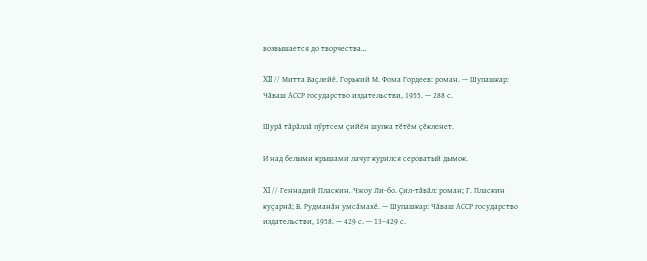возвышается до творчества…

XII // Митта Ваҫлейӗ. Горький М. Фома Гордеев: роман. — Шупашкар: Чӑваш АССР государство издательстви, 1955. — 288 с.

Шурӑ тӑрӑллӑ пӳртсем ҫийӗн шупка тӗтӗм ҫӗкленет.

И над белыми крышами лачуг курился сероватый дымок.

XI // Геннадий Пласкин. Чжоу Ли-бо. Ҫил-тӑвӑл: роман; Г. Пласкин куҫарнӑ; В. Рудманӑн умсӑмахӗ. — Шупашкар: Чӑваш АССР государство издательстви, 1958. — 429 с. — 13–429 с.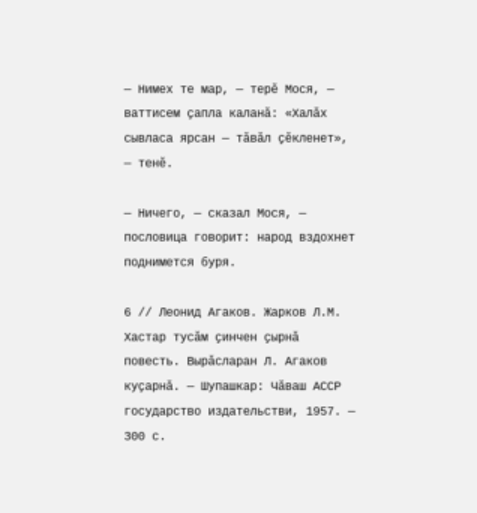— Нимех те мар, — терӗ Мося, — ваттисем ҫапла каланӑ: «Халӑх сывласа ярсан — тӑвӑл ҫӗкленет», — тенӗ.

— Ничего, — сказал Мося, — пословица говорит: народ вздохнет поднимется буря.

6 // Леонид Агаков. Жарков Л.М. Хастар тусӑм ҫинчен ҫырнӑ повесть. Вырӑсларан Л. Агаков куҫарнӑ. — Шупашкар: Чӑваш АССР государство издательстви, 1957. — 300 с.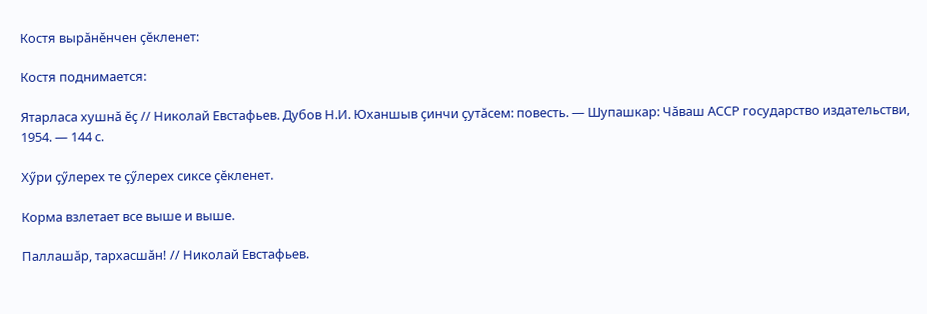Костя вырӑнӗнчен ҫӗкленет:

Костя поднимается:

Ятарласа хушнӑ ӗҫ // Николай Евстафьев. Дубов Н.И. Юханшыв ҫинчи ҫутӑсем: повесть. — Шупашкар: Чӑваш АССР государство издательстви, 1954. — 144 с.

Хӳри ҫӳлерех те ҫӳлерех сиксе ҫӗкленет.

Корма взлетает все выше и выше.

Паллашӑр, тархасшӑн! // Николай Евстафьев.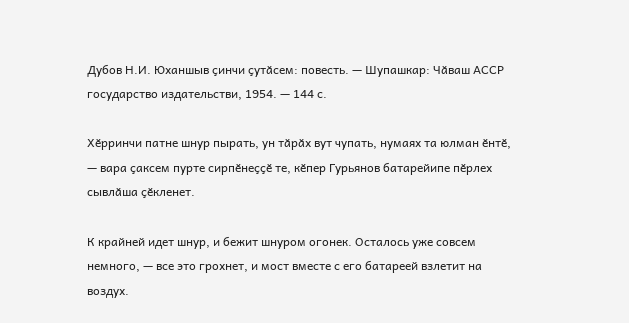Дубов Н.И. Юханшыв ҫинчи ҫутӑсем: повесть. — Шупашкар: Чӑваш АССР государство издательстви, 1954. — 144 с.

Хӗрринчи патне шнур пырать, ун тӑрӑх вут чупать, нумаях та юлман ӗнтӗ, — вара ҫаксем пурте сирпӗнеҫҫӗ те, кӗпер Гурьянов батарейипе пӗрлех сывлӑша ҫӗкленет.

К крайней идет шнур, и бежит шнуром огонек. Осталось уже совсем немного, — все это грохнет, и мост вместе с его батареей взлетит на воздух.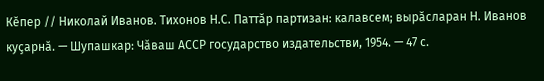Кӗпер // Николай Иванов. Тихонов Н.С. Паттӑр партизан: калавсем; вырӑсларан Н. Иванов куҫарнӑ. — Шупашкар: Чӑваш АССР государство издательстви, 1954. — 47 с.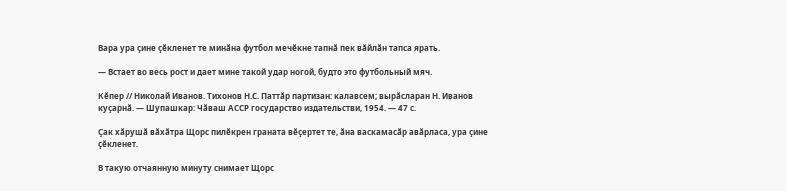Вара ура ҫине ҫӗкленет те минӑна футбол мечӗкне тапнӑ пек вӑйлӑн тапса ярать.

— Встает во весь рост и дает мине такой удар ногой, будто это футбольный мяч.

Кӗпер // Николай Иванов. Тихонов Н.С. Паттӑр партизан: калавсем; вырӑсларан Н. Иванов куҫарнӑ. — Шупашкар: Чӑваш АССР государство издательстви, 1954. — 47 с.

Ҫак хӑрушӑ вӑхӑтра Щорс пилӗкрен граната вӗҫертет те, ӑна васкамасӑр авӑрласа, ура ҫине ҫӗкленет.

В такую отчаянную минуту снимает Щорс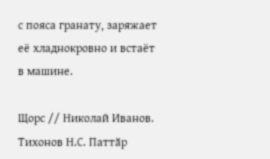с пояса гранату, заряжает её хладнокровно и встаёт в машине.

Щорс // Николай Иванов. Тихонов Н.С. Паттӑр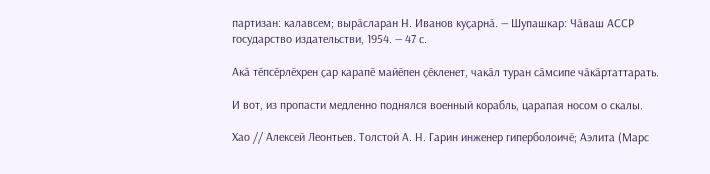партизан: калавсем; вырӑсларан Н. Иванов куҫарнӑ. — Шупашкар: Чӑваш АССР государство издательстви, 1954. — 47 с.

Акӑ тӗпсӗрлӗхрен ҫар карапӗ майӗпен ҫӗкленет, чакӑл туран сӑмсипе чӑкӑртаттарать.

И вот, из пропасти медленно поднялся военный корабль, царапая носом о скалы.

Хао // Алексей Леонтьев. Толстой А. Н. Гарин инженер гиперболоичӗ; Аэлита (Марс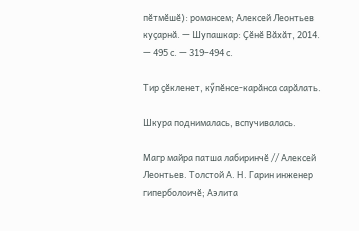пӗтмӗшӗ): романсем; Алексей Леонтьев куҫарнӑ. — Шупашкар: Ҫӗнӗ Вӑхӑт, 2014. — 495 с. — 319–494 с.

Тир ҫӗкленет, кӳпӗнсе-карӑнса сарӑлать.

Шкура поднималась, вспучивалась.

Магр майра патша лабиринчӗ // Алексей Леонтьев. Толстой А. Н. Гарин инженер гиперболоичӗ; Аэлита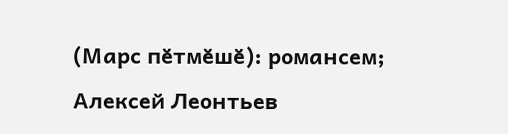(Марс пӗтмӗшӗ): романсем; Алексей Леонтьев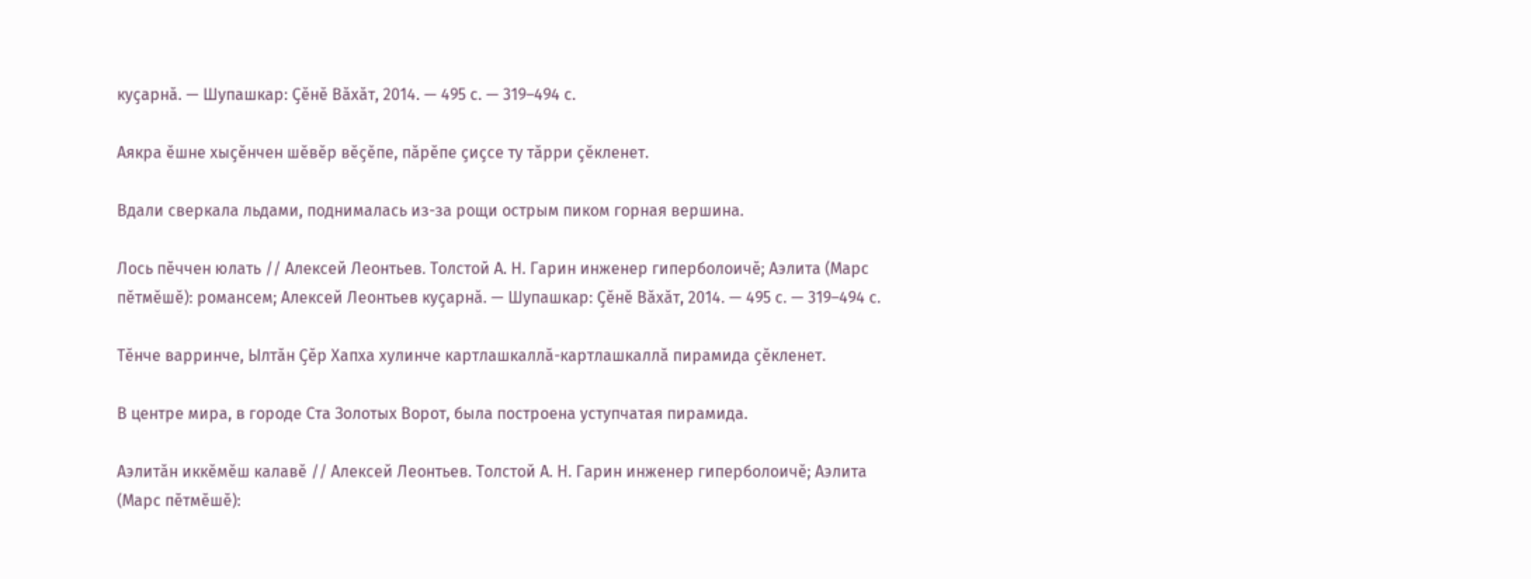куҫарнӑ. — Шупашкар: Ҫӗнӗ Вӑхӑт, 2014. — 495 с. — 319–494 с.

Аякра ӗшне хыҫӗнчен шӗвӗр вӗҫӗпе, пӑрӗпе ҫиҫсе ту тӑрри ҫӗкленет.

Вдали сверкала льдами, поднималась из-за рощи острым пиком горная вершина.

Лось пӗччен юлать // Алексей Леонтьев. Толстой А. Н. Гарин инженер гиперболоичӗ; Аэлита (Марс пӗтмӗшӗ): романсем; Алексей Леонтьев куҫарнӑ. — Шупашкар: Ҫӗнӗ Вӑхӑт, 2014. — 495 с. — 319–494 с.

Тӗнче варринче, Ылтӑн Ҫӗр Хапха хулинче картлашкаллӑ-картлашкаллӑ пирамида ҫӗкленет.

В центре мира, в городе Ста Золотых Ворот, была построена уступчатая пирамида.

Аэлитӑн иккӗмӗш калавӗ // Алексей Леонтьев. Толстой А. Н. Гарин инженер гиперболоичӗ; Аэлита (Марс пӗтмӗшӗ):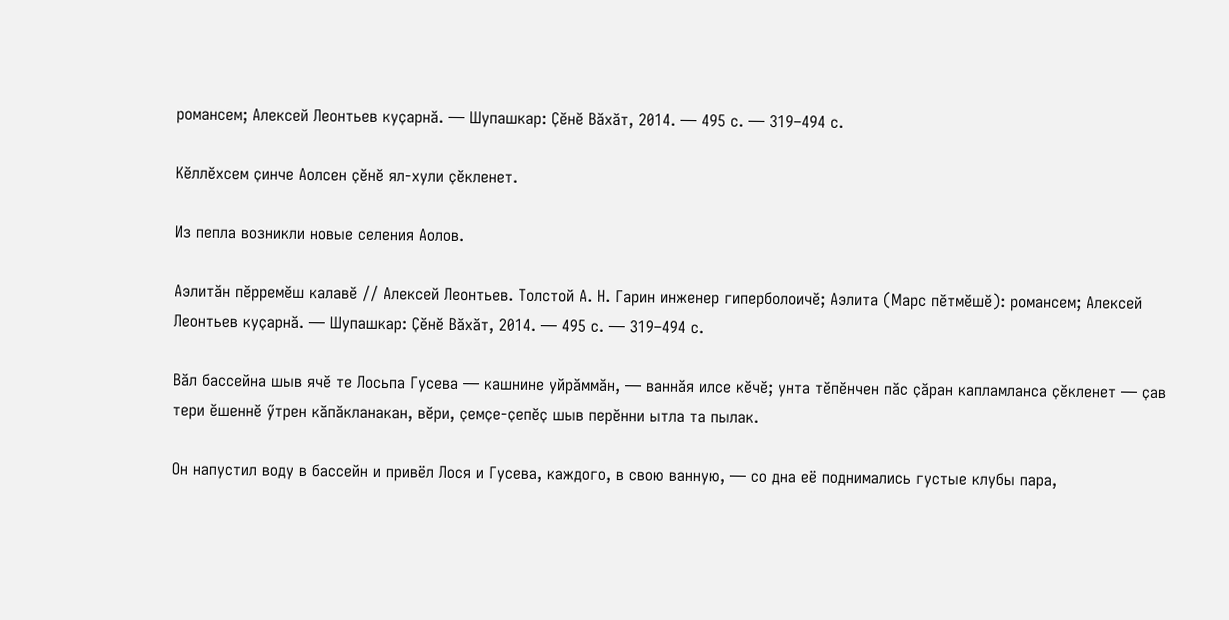романсем; Алексей Леонтьев куҫарнӑ. — Шупашкар: Ҫӗнӗ Вӑхӑт, 2014. — 495 с. — 319–494 с.

Кӗллӗхсем ҫинче Аолсен ҫӗнӗ ял-хули ҫӗкленет.

Из пепла возникли новые селения Аолов.

Аэлитӑн пӗрремӗш калавӗ // Алексей Леонтьев. Толстой А. Н. Гарин инженер гиперболоичӗ; Аэлита (Марс пӗтмӗшӗ): романсем; Алексей Леонтьев куҫарнӑ. — Шупашкар: Ҫӗнӗ Вӑхӑт, 2014. — 495 с. — 319–494 с.

Вӑл бассейна шыв ячӗ те Лосьпа Гусева — кашнине уйрӑммӑн, — ваннӑя илсе кӗчӗ; унта тӗпӗнчен пӑс ҫӑран капламланса ҫӗкленет — ҫав тери ӗшеннӗ ӳтрен кӑпӑкланакан, вӗри, ҫемҫе-ҫепӗҫ шыв перӗнни ытла та пылак.

Он напустил воду в бассейн и привёл Лося и Гусева, каждого, в свою ванную, — со дна её поднимались густые клубы пара,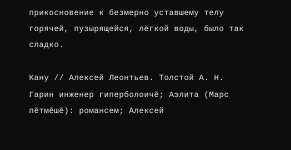прикосновение к безмерно уставшему телу горячей, пузырящейся, лёгкой воды, было так сладко.

Кану // Алексей Леонтьев. Толстой А. Н. Гарин инженер гиперболоичӗ; Аэлита (Марс пӗтмӗшӗ): романсем; Алексей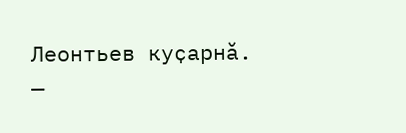Леонтьев куҫарнӑ. —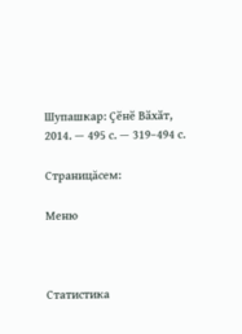Шупашкар: Ҫӗнӗ Вӑхӑт, 2014. — 495 с. — 319–494 с.

Страницăсем:

Меню



Статистика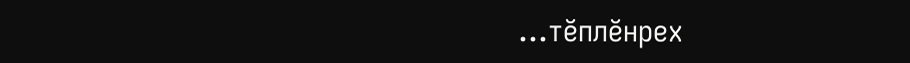...тĕплӗнрех